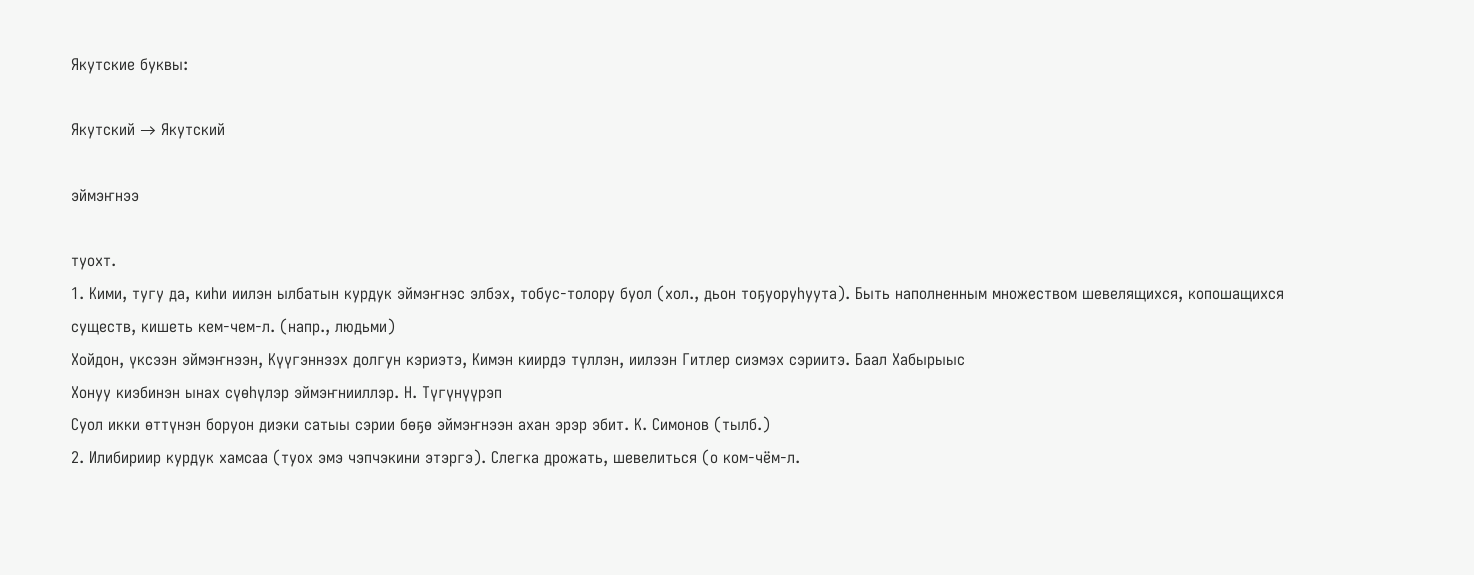Якутские буквы:

Якутский → Якутский

эймэҥнээ

туохт.
1. Кими, тугу да, киһи иилэн ылбатын курдук эймэҥнэс элбэх, тобус-толору буол (хол., дьон тоҕуоруһуута). Быть наполненным множеством шевелящихся, копошащихся существ, кишеть кем-чем-л. (напр., людьми)
Хойдон, үксээн эймэҥнээн, Күүгэннээх долгун кэриэтэ, Кимэн киирдэ түллэн, иилээн Гитлер сиэмэх сэриитэ. Баал Хабырыыс
Хонуу киэбинэн ынах сүөһүлэр эймэҥнииллэр. Н. Түгүнүүрэп
Суол икки өттүнэн боруон диэки сатыы сэрии бөҕө эймэҥнээн ахан эрэр эбит. К. Симонов (тылб.)
2. Илибириир курдук хамсаа (туох эмэ чэпчэкини этэргэ). Слегка дрожать, шевелиться (о ком-чём-л.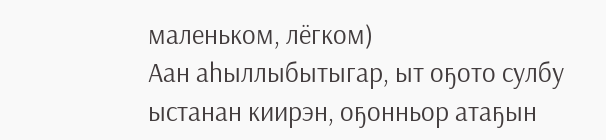маленьком, лёгком)
Аан аһыллыбытыгар, ыт оҕото сулбу ыстанан киирэн, оҕонньор атаҕын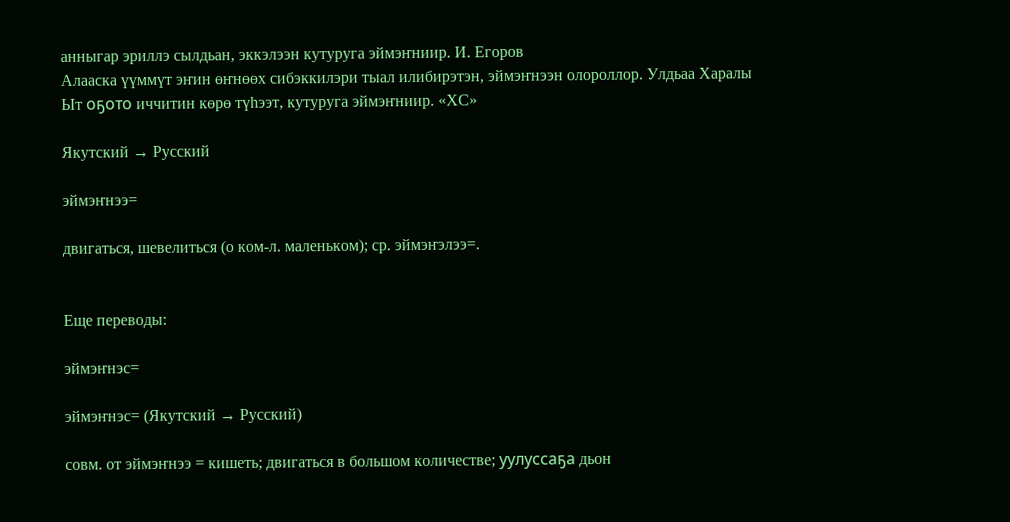анныгар эриллэ сылдьан, эккэлээн кутуруга эймэҥниир. И. Егоров
Алааска үүммүт эҥин өҥнөөх сибэккилэри тыал илибирэтэн, эймэҥнээн олороллор. Улдьаа Харалы
Ыт оҕото иччитин көрө түһээт, кутуруга эймэҥниир. «ХС»

Якутский → Русский

эймэҥнээ=

двигаться, шевелиться (о ком-л. маленьком); ср. эймэҥэлээ=.


Еще переводы:

эймэҥнэс=

эймэҥнэс= (Якутский → Русский)

совм. от эймэҥнээ = кишеть; двигаться в большом количестве; уулуссаҕа дьон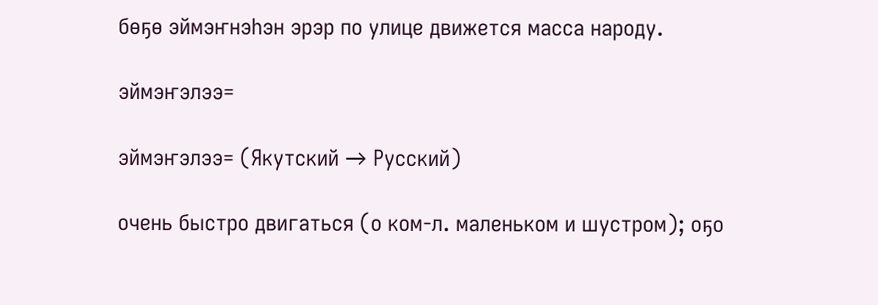бөҕө эймэҥнэһэн эрэр по улице движется масса народу.

эймэҥэлээ=

эймэҥэлээ= (Якутский → Русский)

очень быстро двигаться (о ком-л. маленьком и шустром); оҕо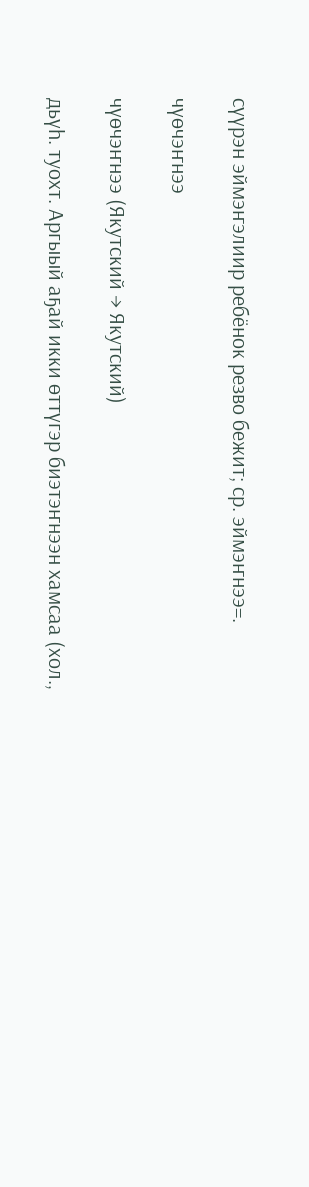сүүрэн эймэҥэлиир ребёнок резво бежит; ср. эймэҥнээ=.

чүөчэҥнээ

чүөчэҥнээ (Якутский → Якутский)

дьүһ. туохт. Аргыый аҕай икки өттүгэр биэтэҥнээн хамсаа (хол.,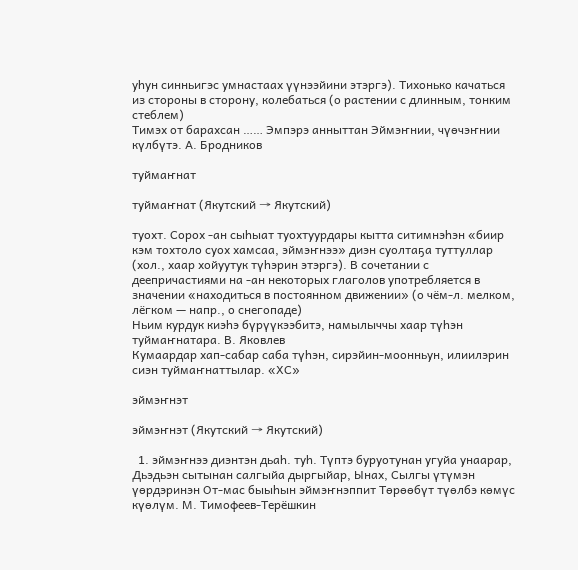уһун синньигэс умнастаах үүнээйини этэргэ). Тихонько качаться из стороны в сторону, колебаться (о растении с длинным, тонким стеблем)
Тимэх от барахсан …… Эмпэрэ анныттан Эймэҥнии, чүөчэҥнии күлбүтэ. А. Бродников

туймаҥнат

туймаҥнат (Якутский → Якутский)

туохт. Сорох -ан сыһыат туохтуурдары кытта ситимнэһэн «биир кэм тохтоло суох хамсаа, эймэҥнээ» диэн суолтаҕа туттуллар (хол., хаар хойуутук түһэрин этэргэ). В сочетании с деепричастиями на -ан некоторых глаголов употребляется в значении «находиться в постоянном движении» (о чём-л. мелком, лёгком — напр., о снегопаде)
Ньим курдук киэһэ бүрүүкээбитэ, намылыччы хаар түһэн туймаҥнатара. В. Яковлев
Кумаардар хап-сабар саба түһэн, сирэйин-моонньун, илиилэрин сиэн туймаҥнаттылар. «ХС»

эймэҥнэт

эймэҥнэт (Якутский → Якутский)

  1. эймэҥнээ диэнтэн дьаһ. туһ. Түптэ буруотунан угуйа унаарар, Дьэдьэн сытынан салгыйа дыргыйар, Ынах, Сылгы үтүмэн үөрдэринэн От-мас быыһын эймэҥнэппит Төрөөбүт түөлбэ көмүс күөлүм. М. Тимофеев-Терёшкин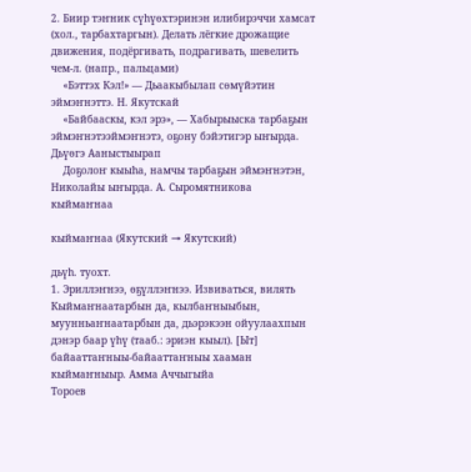2. Биир тэҥник сүһүөхтэринэн илибирэччи хамсат (хол., тарбахтаргын). Делать лёгкие дрожащие движения, подёргивать, подрагивать, шевелить чем-л. (напр., пальцами)
    «Бэттэх Кэл!» — Дьаакыбылап сөмүйэтин эймэҥнэттэ. Н. Якутскай
    «Байбааскы, кэл эрэ», — Хабырыыска тарбаҕын эймэҥнэтээймэҥнэтэ, оҕону бэйэтигэр ыҥырда. Дьүөгэ Ааныстыырап
    Доҕолоҥ кыыһа, намчы тарбаҕын эймэҥнэтэн, Николайы ыҥырда. А. Сыромятникова
кыймаҥнаа

кыймаҥнаа (Якутский → Якутский)

дьүһ. туохт.
1. Эриллэҥнээ, өҕүллэҥнээ. Извиваться, вилять
Кыймаҥнаатарбын да, кылбаҥныыбын, муунньаҥнаатарбын да, дьэрэкээн ойуулаахпын дэнэр баар үһү (тааб.: эриэн кыыл). [Ыт] байааттаҥныы-байааттаҥныы хааман кыймаҥныыр. Амма Аччыгыйа
Тороев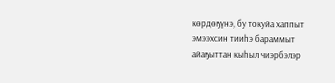көрдөҕүнэ, бу токуйа хаппыт эмээхсин тииһэ бараммыт айаҕыттан кыһыл чиэрбэлэр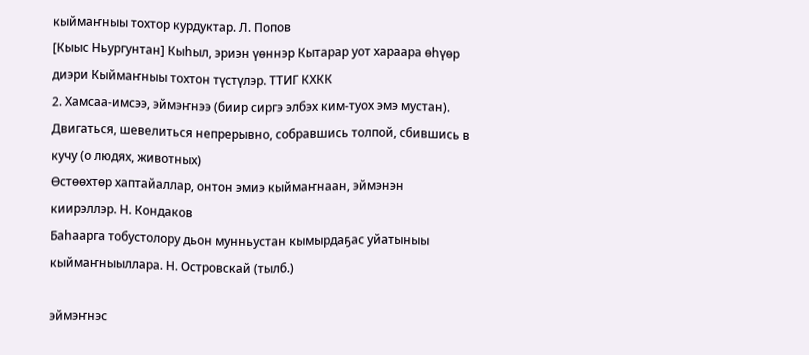кыймаҥныы тохтор курдуктар. Л. Попов
[Кыыс Ньургунтан] Кыһыл, эриэн үөннэр Кытарар уот хараара өһүөр диэри Кыймаҥныы тохтон түстүлэр. ТТИГ КХКК
2. Хамсаа-имсээ, эймэҥнээ (биир сиргэ элбэх ким-туох эмэ мустан). Двигаться, шевелиться непрерывно, собравшись толпой, сбившись в кучу (о людях, животных)
Өстөөхтөр хаптайаллар, онтон эмиэ кыймаҥнаан, эймэнэн киирэллэр. Н. Кондаков
Баһаарга тобустолору дьон мунньустан кымырдаҕас уйатыныы кыймаҥныыллара. Н. Островскай (тылб.)

эймэҥнэс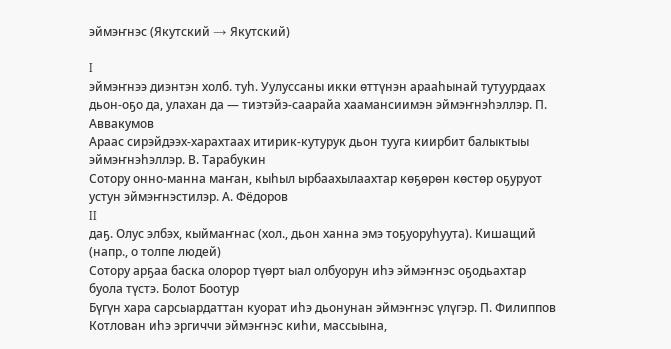эймэҥнэс (Якутский → Якутский)

I
эймэҥнээ диэнтэн холб. туһ. Уулуссаны икки өттүнэн арааһынай тутуурдаах дьон-оҕо да, улахан да — тиэтэйэ-саарайа хаамансиимэн эймэҥнэһэллэр. П. Аввакумов
Араас сирэйдээх-харахтаах итирик-кутурук дьон тууга киирбит балыктыы эймэҥнэһэллэр. В. Тарабукин
Сотору онно-манна маҥан, кыһыл ырбаахылаахтар көҕөрөн көстөр оҕуруот устун эймэҥнэстилэр. А. Фёдоров
II
даҕ. Олус элбэх, кыймаҥнас (хол., дьон ханна эмэ тоҕуоруһуута). Кишащий (напр., о толпе людей)
Сотору арҕаа баска олорор түөрт ыал олбуорун иһэ эймэҥнэс оҕодьахтар буола түстэ. Болот Боотур
Бүгүн хара сарсыардаттан куорат иһэ дьонунан эймэҥнэс үлүгэр. П. Филиппов
Котлован иһэ эргиччи эймэҥнэс киһи, массыына,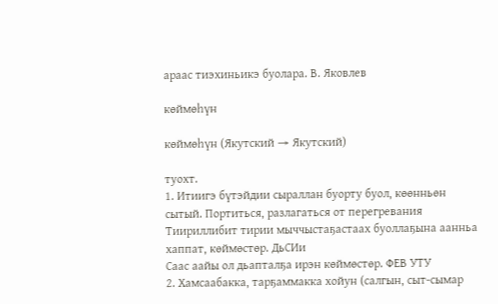араас тиэхиньикэ буолара. В. Яковлев

көймөһүн

көймөһүн (Якутский → Якутский)

туохт.
1. Итиигэ бүтэйдии сыраллан буорту буол, көөнньөн сытый. Портиться, разлагаться от перегревания
Тиириллибит тирии мыччыстаҕастаах буоллаҕына аанньа хаппат, көймөстөр. ДьСИи
Саас аайы ол дьапталҕа ирэн көймөстөр. ФЕВ УТУ
2. Хамсаабакка, тарҕаммакка хойун (салгын, сыт-сымар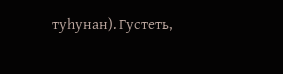туһунан). Густеть,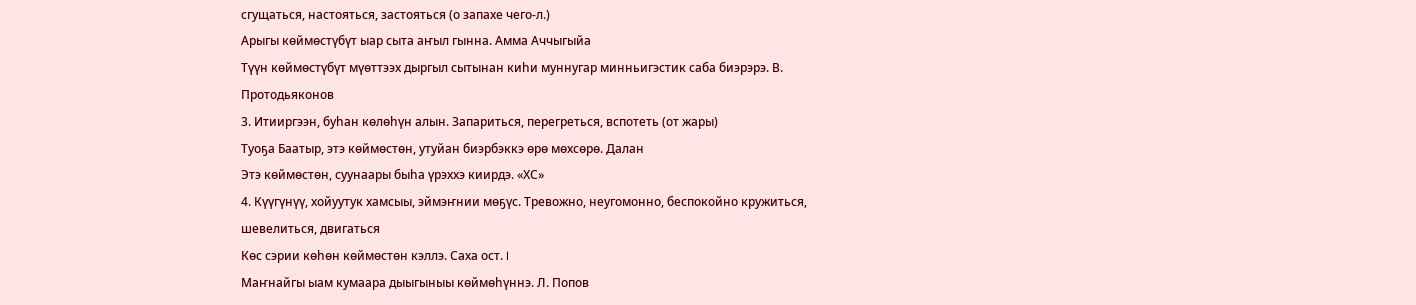сгущаться, настояться, застояться (о запахе чего-л.)
Арыгы көймөстүбүт ыар сыта аҥыл гынна. Амма Аччыгыйа
Түүн көймөстүбүт мүөттээх дыргыл сытынан киһи муннугар минньигэстик саба биэрэрэ. В. Протодьяконов
3. Итииргээн, буһан көлөһүн алын. Запариться, перегреться, вспотеть (от жары)
Туоҕа Баатыр, этэ көймөстөн, утуйан биэрбэккэ өрө мөхсөрө. Далан
Этэ көймөстөн, суунаары быһа үрэххэ киирдэ. «ХС»
4. Күүгүнүү, хойуутук хамсыы, эймэҥнии мөҕүс. Тревожно, неугомонно, беспокойно кружиться, шевелиться, двигаться
Көс сэрии көһөн көймөстөн кэллэ. Саха ост. I
Маҥнайгы ыам кумаара дыыгыныы көймөһүннэ. Л. Попов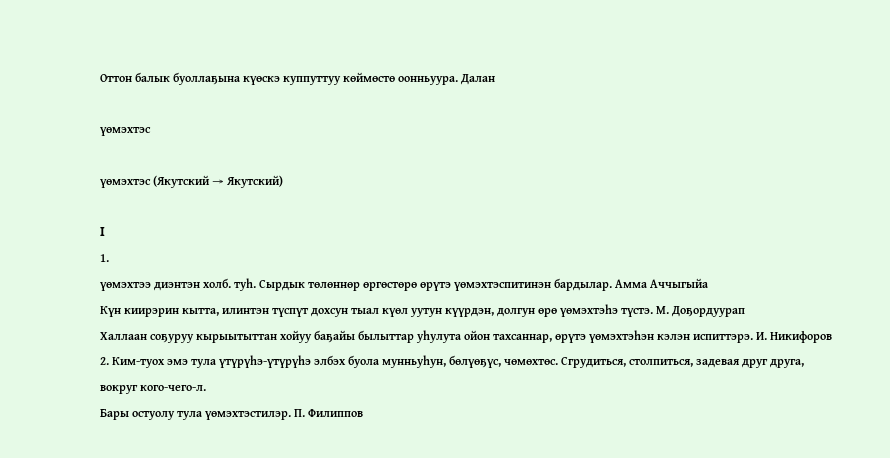Оттон балык буоллаҕына күөскэ куппуттуу көймөстө оонньуура. Далан

үөмэхтэс

үөмэхтэс (Якутский → Якутский)

I
1.
үөмэхтээ диэнтэн холб. туһ. Сырдык төлөннөр өргөстөрө өрүтэ үөмэхтэспитинэн бардылар. Амма Аччыгыйа
Күн киирэрин кытта, илинтэн түспүт дохсун тыал күөл уутун күүрдэн, долгун өрө үөмэхтэһэ түстэ. М. Доҕордуурап
Халлаан соҕуруу кырыытыттан хойуу баҕайы былыттар уһулута ойон тахсаннар, өрүтэ үөмэхтэһэн кэлэн испиттэрэ. И. Никифоров
2. Ким-туох эмэ тула үтүрүһэ-үтүрүһэ элбэх буола мунньуһун, бөлүөҕүс, чөмөхтөс. Сгрудиться, столпиться, задевая друг друга, вокруг кого-чего-л.
Бары остуолу тула үөмэхтэстилэр. П. Филиппов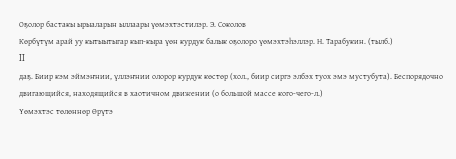Оҕолор бастакы ырыаларын ыллаары үөмэхтэстилэр. Э. Соколов
Көрбүтүм арай уу кытыытыгар кып-кыра үөн курдук балык оҕолоро үөмэхтэһэллэр. Н. Тарабукин. (тылб.)
II
даҕ. Биир кэм эймэҥнии, үллэҥнии олорор курдук көстөр (хол., биир сиргэ элбэх туох эмэ мустубута). Беспорядочно двигающийся, находящийся в хаотичном движении (о большой массе кого-чего-л.)
Үөмэхтэс төлөннөр Өрүтэ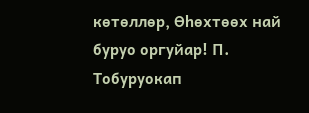көтөллөр, Өһөхтөөх най буруо оргуйар! П. Тобуруокап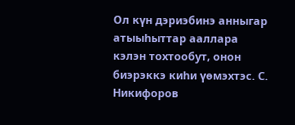Ол күн дэриэбинэ анныгар атыыһыттар ааллара кэлэн тохтообут, онон биэрэккэ киһи үөмэхтэс. С. Никифоров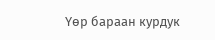Үөр бараан курдук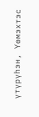үтүрүһэн, Үөмэхтэс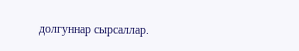долгуннар сырсаллар.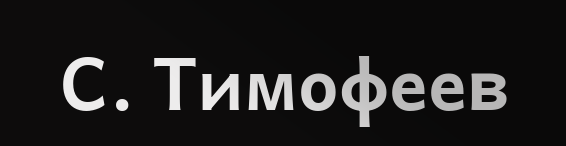С. Тимофеев